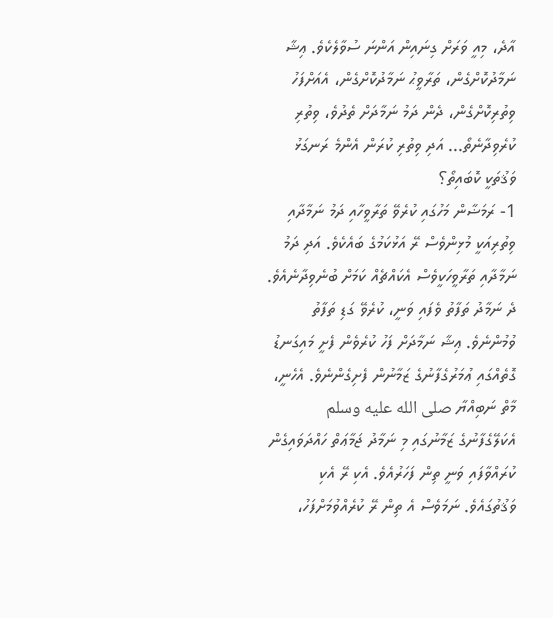އާދެ، މިއީ ވަރަށް ގިނައިން އަންނަ ސުވާލެކެވެ. ޢިޝާ ނަމާދުކޮށްގެން، ތަރާވީޙު ނަމާދުކޮށްގެން، އެއަށްފަހު ވިތުރިކޮށްގެން، ދެން ދަމު ނަމާދަށް ތެދުވެ، ވިތުރި ކުރެވިދާނެތޯ... އަދި ވިތުރި ކުރަން އެންމެ ރަނގަޅު ވަޤުތަކީ ކޮބައިތޯ؟
1- ރަމަޟާން މަހުގައި ކުރެވޭ ތަރާވީހާއި ދަމު ނަމާދާއި ވިތުރިއަކީ މުޅިންވެސް ރޭ އަޅުކަމުގެ ބައެކެވެ. އަދި ދަމު ނަމާދާއި ތަރާވީހަކީވެސް އެކައްޗެއް ކަމަށް ބުނެވިދާނެއެވެ. ދެ ނަމާދު ތަފާތު ވެފައި ވަނީ، ކުރެވޭ ގަޑި ތަފާތު ވުމުންނެވެ. ޢިޝާ ނަމާދަށް ފަހު ކުރެވެން ފެށީ މައިގަނޑު ގޮތެއްގައި ޢުމަރުގެފާނުގެ ޒަމާނުން ފެށިގެންނެވެ. އެހެނީ، މާތް ނަބިއްޔާ صلى الله عليه وسلم އެކަލޭގެފާނުގެ ޒަމާނުގައި މި ނަމާދު ޖަމާޢަތް ހައްދަވައިގެން ކުރައްވާފައި ވަނީ ތިން ފަހަރުއެވެ. އެކި ރޭ އެކި ވަޤުތުގައެވެ. ނަމަވެސް އެ ތިން ރޭ ކުރެއްވުމަށްފަހު،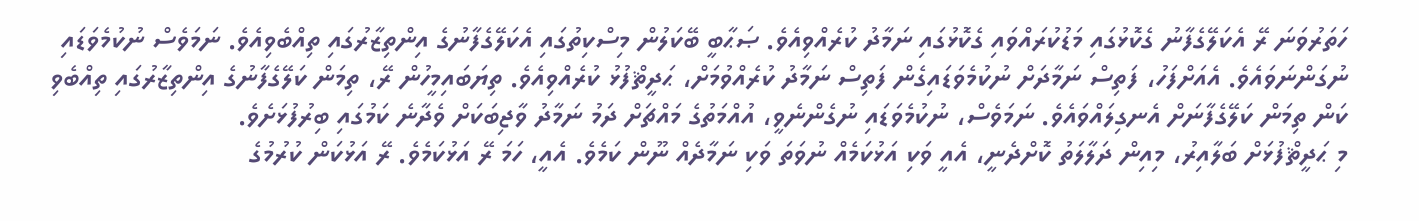ހަތަރުވަނަ ރޭ އެކަލޭގެފާނު ގެކޮޅުގައި މަޑުކުރައްވައި ގެކޮޅުގައި ނަމާދު ކުރެއްވިއެވެ. ޞަޙާބީ ބޭކަލުން މިސްކިތުގައި އެކަލޭގެފާނުގެ އިންތިޒާރުގައި ތިއްބެވިއެވެ. ނަމަވެސް ނުކުމެވަޑައި ނުގަންނަވައެވެ. އެއަށްފަހު، ފަތިސް ނަމާދަށް ނުކުމެވަޑައިގެން ފަތިސް ނަމާދު ކުރެއްވުމަށް، ޙަދީޘްފުޅު ކުރެއްވިއެވެ. ތިޔަބައިމީހުން ރޭ، ތިމަން ކަލޭގެފާނުގެ އިންތިޒާރުގައި ތިއްބެވި ކަން ތިމަން ކަލޭގެފާނަށް އެނގިލައްވައެވެ. ނަމަވެސް، ނުކުމެވަޑައި ނުގެންނެވީ، އުއްމަތުގެ މައްޗަށް ދަމު ނަމާދު ވާޖިބަކަށް ވެދާނެ ކަމުގައި ބިރުފުޅަށެވެ.
މި ޙަދީޘްފުޅަށް ބަލާއިރު، މިއިން ދަލާލަތު ކޮށްދެނީ، އެއީ ވަކި އަޅުކަމެއް ނުވަތަ ވަކި ނަމާދެއް ނޫން ކަމެވެ. އެއީ، ހަމަ ރޭ އަޅުކަމެވެ. ރޭ އަޅުކަން ކުރުމުގެ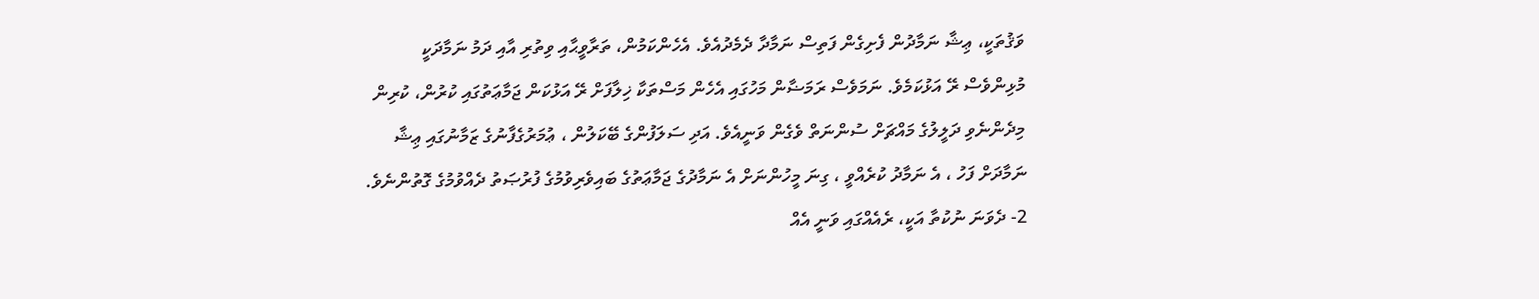ވަޤުތަކީ، ޢިޝާ ނަމާދުން ފެށިގެން ފަތިސް ނަމާދާ ދެމެދުއެވެ. އެހެންކަމުން، ތަރާވީޙާއި ވިތުރި އާއި ދަމު ނަމާދަކީ މުޅިންވެސް ރޭ އަޅުކަމެވެ. ނަމަވެސް ރަމަޟާން މަހުގައި އެހެން މަސްތަކާ ޚިލާފަށް ރޭ އަޅުކަން ޖަމާޢަތުގައި ކުރުން، ކުރިން މިދެންނެވި ދަލީލުގެ މައްޗަށް ސުންނަތް ވެގެން ވަނީއެވެ. އަދި ސަލަފުންގެ ބޭކަލުން ، ޢުމަރުގެފާނުގެ ޒަމާނުގައި ޢިޝާ ނަމާދަށް ފަހު ، އެ ނަމާދު ކުރެއްވީ ، ގިނަ މީހުންނަށް އެ ނަމާދުގެ ޖަމާޢަތުގެ ބައިވެރިވުމުގެ ފުރުޞަތު ދެއްވުމުގެ ގޮތުންނެވެ.
2- ދެވަނަ ނުކުތާ އަކީ، ރެއެއްގައި ވަނީ އެއް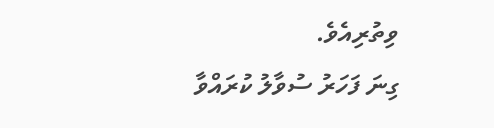ވިތުރިއެވެ.
ގިނަ ފަހަރު ސުވާލު ކުރައްވާ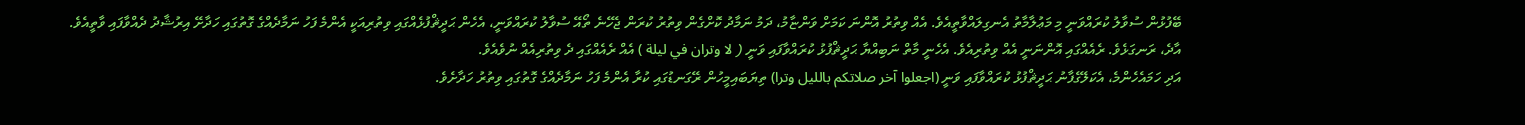ބޭފުޅުން ސުވާލު ކުރައްވަނީ މި މަޢުލާމާތު އެނގިލައްވާތީއެވެ. އެއް ވިތުރު އޮންނަ ކަމަށް ވަންޏާމު، ދަމު ނަމާދު ކޮށްގެން ވިތުރު ކުރަން ޖެހޭނެ ތޯއޭ ސުވާލު ކުރައްވަނީ، އެހެން ޙަދީޘްފުޅެއްގައި ވިތުރިއަކީ އެންމެ ފަހު ނަމާދެއްގެ ގޮތުގައި ހަދާށޭ އިރުޝާދު ދެއްވާފައި ވާތީއެވެ.
އާދެ، ރަނގަޅެވެ. ރެއެއްގައި އޮންނަނީ އެއް ވިތުރިއެވެ. އެހެނީ މާތް ނަބިއްޔާ ޙަދީޘްފުޅު ކުރައްވާފައި ވަނީ ( لا وتران في ليلة ) އެއް ރެއެއްގައި ދެ ވިތުރިއެއް ނުވެއެވެ.
އަދި ހަމައެހެންމެ، އެކަލޭގެފާނު ޙަދީޘްފުޅު ކުރައްވާފައި ވަނީ (اجعلوا آخر صلاتكم بالليل وترا) ތިޔަބައިމީހުން ރޭގަނޑުގައި ކުރާ އެންމެ ފަހު ނަމާދެއްގެ ގޮތުގައި ވިތުރު ހަދާށެވެ.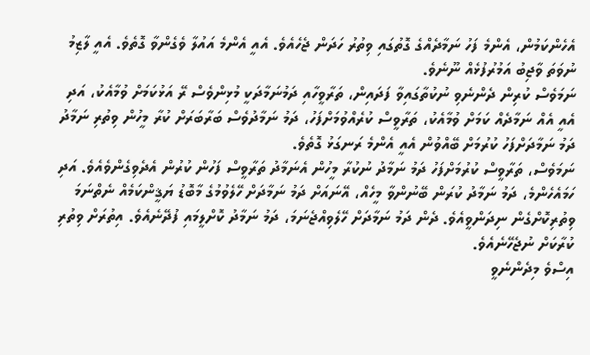އެހެންކަމުން، އެންމެ ފަހު ނަމާދެއްގެ ގޮތުގައި ވިތުރު ހަދަން ޖެހެއެވެ. އެއީ އެންމެ އައުލާ ވެގެންވާ ގޮތެވެ. އެއީ ލާޒިމު ނުވަތަ ވާޖިބު އަމުރުފުޅެއް ނޫނެވެ.
ނަމަވެސް ކުރިން ދެންނެވި ނުކުތާގައިވާ ފަދައިން، ތަރާވީހާއި ދަމުނަމާދަކީ މުޅިންވެސް ރޭ އަޅުކަމަށް ވުމާއެކު، އަދި އެއީ އެއް ނަމާދެއް ކަމަށް ވުމާއެކު، ތަރާވީސް ކުރެއްވުމަށްފަހު، ދަމު ނަމާދުވެސް ބަރާބަރަށް ކުރާ މީހުން ވިތުރި ނަމާދު ދަމު ނަމާދަށްފަހު ކުރުމަށް ބޭއްވުން އެއީ އެންމެ ރަނގަޅު ގޮތެވެ.
ނަމަވެސް، ތަރާވީސް ކުރުމަށްފަހު ދަމު ނަމާދު ނުކުރާ މީހުން އެނަމާދު ތަރާވީސް ފަހުން ކުރުން އެދެވިގެންވެއެވެ. އަދި ހަމައެހެންމެ، ދަމު ނަމާދު ކުރަން ބޭނުންވާ މީހެއް، އޭނައަށް ދަމު ނަމާދަށް ހޭލެވުމުގެ މާބޮޑު ޔަޤީންކަމެއް ނެތްނަމަ ވިތުރިކޮށްގެން ނިދަންވީއެވެ. ދެން ދަމު ނަމާދަށް ހޭލެވިއްޖެނަމަ، ދަމު ނަމާދު ކޮށްލީމައި ފުދޭނެއެވެ. އިތުރަށް ވިތުރި ކުރާކަށް ނުޖެހޭނެއެވެ.
އިސްވެ މިދެންނެވީ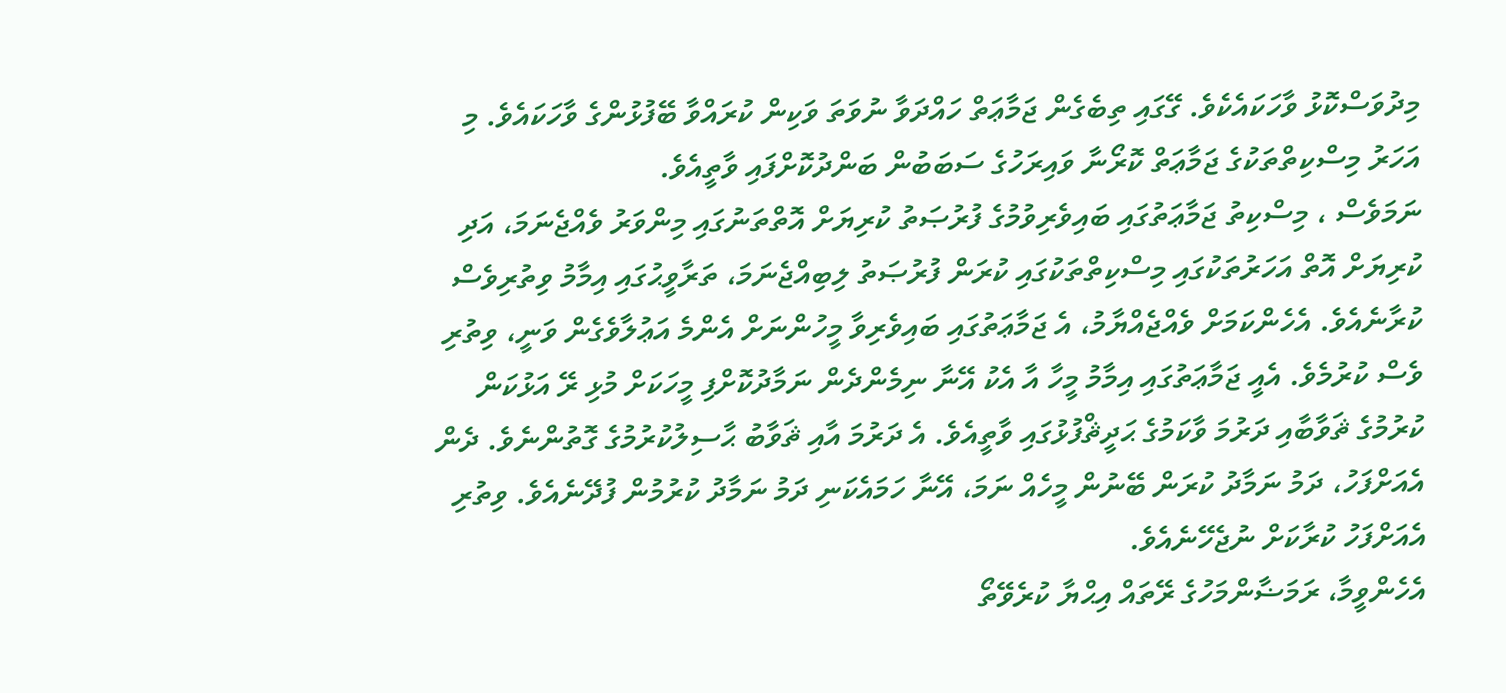މިދުވަސްކޮޅު ވާހަކައެކެވެ. ގޭގައި ތިބެގެން ޖަމާޢަތް ހައްދަވާ ނުވަތަ ވަކިން ކުރައްވާ ބޭފުޅުންގެ ވާހަކައެވެ. މި އަހަރު މިސްކިތްތަކުގެ ޖަމާޢަތް ކޮރޯނާ ވައިރަހުގެ ސަބަބުން ބަންދުކޮށްފައި ވާތީއެވެ.
ނަމަވެސް ، މިސްކިތު ޖަމާޢަތުގައި ބައިވެރިވުމުގެ ފުރުޞަތު ކުރިޔަށް އޮތްތަނުގައި މިންވަރު ވެއްޖެނަމަ، އަދި ކުރިޔަށް އޮތް އަހަރުތަކުގައި މިސްކިތްތަކުގައި ކުރަން ފުރުޞަތު ލިބިއްޖެނަމަ، ތަރާވީޙުގައި އިމާމު ވިތުރިވެސް ކުރާނެއެވެ. އެހެންކަމަށް ވެއްޖެއްޔާމު، އެ ޖަމާޢަތުގައި ބައިވެރިވާ މީހުންނަށް އެންމެ އަޢުލާވެގެން ވަނީ، ވިތުރި ވެސް ކުރުމެވެ. އެއީ ޖަމާޢަތުގައި އިމާމު މީހާ އާ އެކު އޭނާ ނިމެންދެން ނަމާދުކޮށްފި މީހަކަށް މުޅި ރޭ އަޅުކަން ކުރުމުގެ ޘަވާބާއި ދަރުމަ ވާކަމުގެ ޙަދީޘްފުޅުގައި ވާތީއެވެ. އެ ދަރުމަ އާއި ޘަވާބު ޙާސިލުކުރުމުގެ ގޮތުންނެވެ. ދެން އެއަށްފަހު، ދަމު ނަމާދު ކުރަން ބޭނުން މީހެއް ނަމަ، އޭނާ ހަމައެކަނި ދަމު ނަމާދު ކުރުމުން ފުދޭނެއެވެ. ވިތުރި އެއަށްފަހު ކުރާކަށް ނުޖެހޭނެއެވެ.
އެހެންވީމާ، ރަމަޟާންމަހުގެ ރޭތައް އިޙްޔާ ކުރެވޭތޯ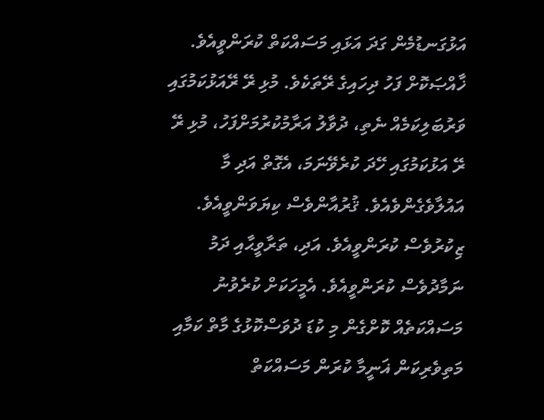އަޅުގަނޑުމެން ގަދަ އަޅައި މަސައްކަތް ކުރަންވީއެވެ. ޚާއްޞަކޮށް ފަހު ދިހައިގެ ރޭތަކެވެ. މުޅި ރޭ ރޭއަޅުކަމުގައި ވަރުބަލިކަމެއް ނެތި، ދުވާލު އަރާމުކުރުމަށްފަހު، މުޅި ރޭ ރޭ އަޅުކަމުގައި ހޭދަ ކުރެވޭނަމަ، އެގޮތް އަދި މާ އައުލާވެގެންވެއެވެ. ޤުރުއާންވެސް ކިޔަވަންވީއެވެ. ޒިކުރުވެސް ކުރަންވީއެވެ. އަދި، ތަރާވީޙާއި ދަމު ނަމާދުވެސް ކުރަންވީއެވެ. އެމީހަކަށް ކުރެވުނު މަސައްކަތެއް ކޮށްގެން މި ކުޑަ ދުވަސްކޮޅުގެ މާތް ކަމާއި މަތިވެރިކަން ޣަނީމާ ކުރަން މަސައްކަތް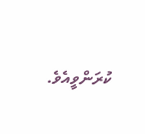ކުރަންވީއެވެ.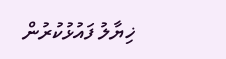ޚިޔާލު ފައުޅުކުރުން